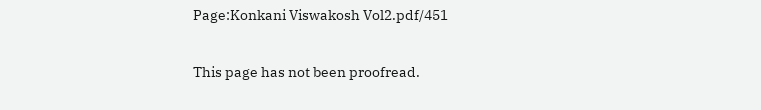Page:Konkani Viswakosh Vol2.pdf/451

This page has not been proofread.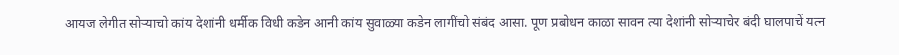आयज लेगीत सोऱ्याचो कांय देशांनी धर्मीक विधी कडेन आनी कांय सुवाळ्या कडेन लागींचो संबंद आसा. पूण प्रबोधन काळा सावन त्या देशांनी सोऱ्याचेर बंदी घालपाचें यत्न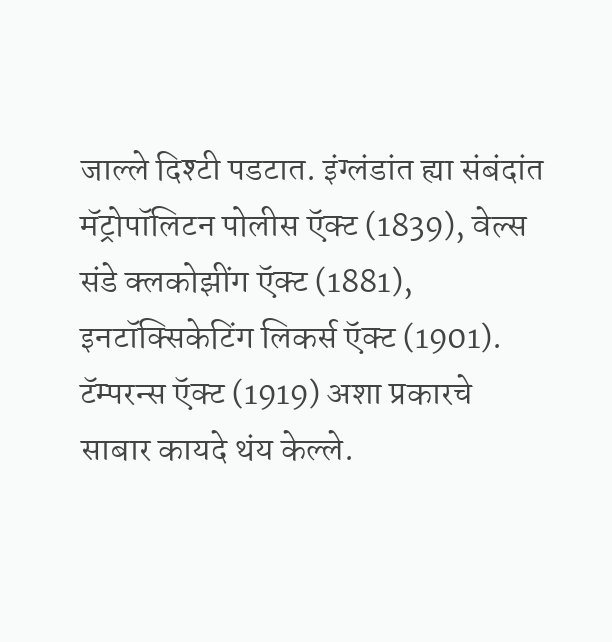जाल्ले दिश्टी पडटात. इंग्लंडांत ह्या संबंदांत मॅट्रोपॉलिटन पोलीस ऍक्ट (1839), वेल्स संडे क्लकोझींग ऍक्ट (1881), इनटॉक्सिकेटिंग लिकर्स ऍक्ट (1901). टॅम्परन्स ऍक्ट (1919) अशा प्रकारचे साबार कायदे थंय केल्ले.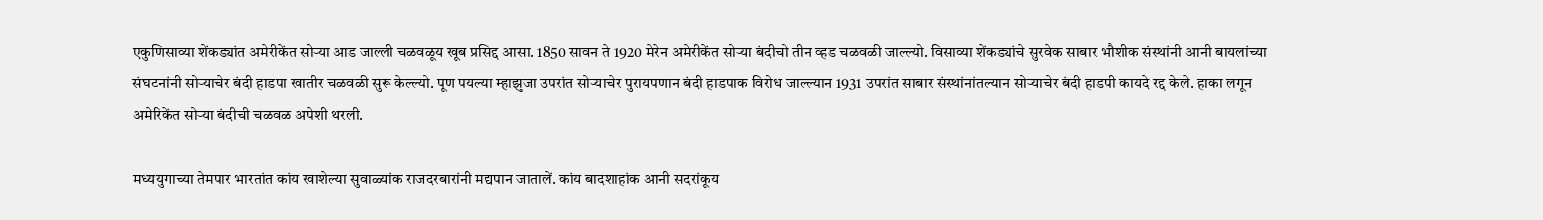एकुणिसाव्या शेंकड्यांत अमेरीकेंत सोऱ्या आड जाल्ली चळवळूय खूब प्रसिद्द आसा. 1850 सावन ते 1920 मेरेन अमेरीकेंत सोऱ्या बंदीचो तीन व्हड चळवळी जाल्ल्यो. विसाव्या शेंकड्यांचे सुरवेक साबार भौशीक संस्थांनी आनी बायलांच्या संघटनांनी सोऱ्याचेर बंदी हाडपा खातीर चळवळी सुरू केल्ल्यो. पूण पयल्या म्हाझुजा उपरांत सोऱ्याचेर पुरायपणान बंदी हाडपाक विरोध जाल्ल्यान 1931 उपरांत साबार संस्थांनांतल्यान सोऱ्याचेर बंदी हाडपी कायदे रद्द केले. हाका लगून अमेरिकेंत सोऱ्या बंदीची चळवळ अपेशी थरली.

मध्ययुगाच्या तेमपार भारतांत कांय खाशेल्या सुवाळ्यांक राजदरबारांनी मद्यपान जातालें. कांय बादशाहांक आनी सदरांकूय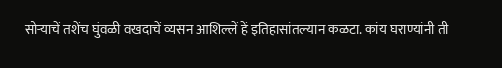सोऱ्याचें तशेंच घुंवळी वखदाचें व्यसन आशिल्लें हें इतिहासांतल्यान कळटा. कांय घराण्यांनी ती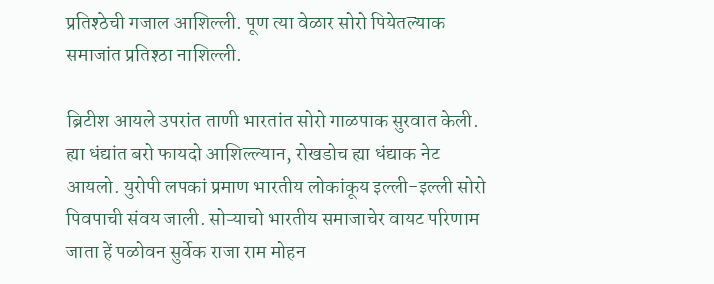प्रतिश्ठेची गजाल आशिल्ली. पूण त्या वेळार सोरो पियेतल्याक समाजांत प्रतिश्ठा नाशिल्ली.

ब्रिटीश आयले उपरांत ताणी भारतांत सोरो गाळपाक सुरवात केली. ह्या धंद्यांत बरो फायदो आशिल्ल्यान, रोखडोच ह्या धंद्याक नेट आयलो. युरोपी लपकां प्रमाण भारतीय लोकांकूय इल्ली-इल्ली सोरो पिवपाची संवय जाली. सोऱ्याचो भारतीय समाजाचेर वायट परिणाम जाता हें पळोवन सुर्वेक राजा राम मोहन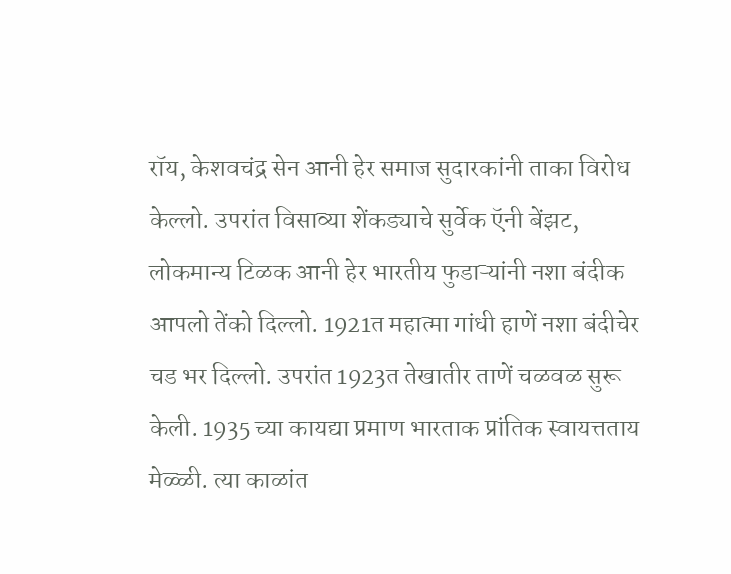रॉय, केशवचंद्र सेन आनी हेर समाज सुदारकांनी ताका विरोध केल्लो. उपरांत विसाव्या शेंकड्याचे सुर्वेक ऍनी बेंझट, लोकमान्य टिळक आनी हेर भारतीय फुडाऱ्यांनी नशा बंदीक आपलो तेंको दिल्लो. 1921त महात्मा गांधी हाणें नशा बंदीचेर चड भर दिल्लो. उपरांत 1923त तेखातीर ताणें चळवळ सुरू केली. 1935 च्या कायद्या प्रमाण भारताक प्रांतिक स्वायत्तताय मेळ्ळी. त्या काळांत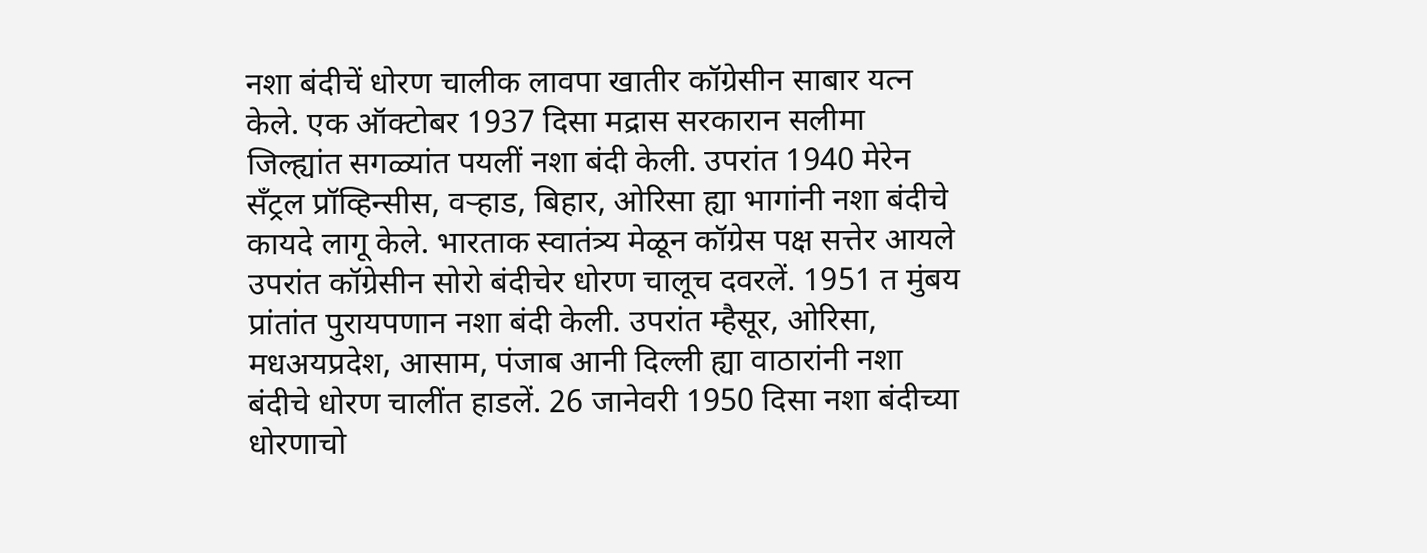नशा बंदीचें धोरण चालीक लावपा खातीर कॉग्रेसीन साबार यत्न केले. एक ऑक्टोबर 1937 दिसा मद्रास सरकारान सलीमा जिल्ह्यांत सगळ्यांत पयलीं नशा बंदी केली. उपरांत 1940 मेरेन सॅंट्रल प्रॉव्हिन्सीस, वऱ्हाड, बिहार, ओरिसा ह्या भागांनी नशा बंदीचे कायदे लागू केले. भारताक स्वातंत्र्य मेळून कॉग्रेस पक्ष सत्तेर आयले उपरांत कॉग्रेसीन सोरो बंदीचेर धोरण चालूच दवरलें. 1951 त मुंबय प्रांतांत पुरायपणान नशा बंदी केली. उपरांत म्हैसूर, ओरिसा, मधअयप्रदेश, आसाम, पंजाब आनी दिल्ली ह्या वाठारांनी नशा बंदीचे धोरण चालींत हाडलें. 26 जानेवरी 1950 दिसा नशा बंदीच्या धोरणाचो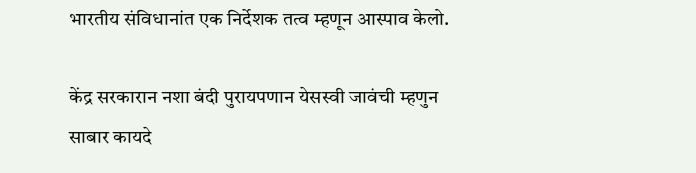भारतीय संविधानांत एक निर्देशक तत्व म्हणून आस्पाव केलो.

केंद्र सरकारान नशा बंदी पुरायपणान येसस्वी जावंची म्हणुन साबार कायदे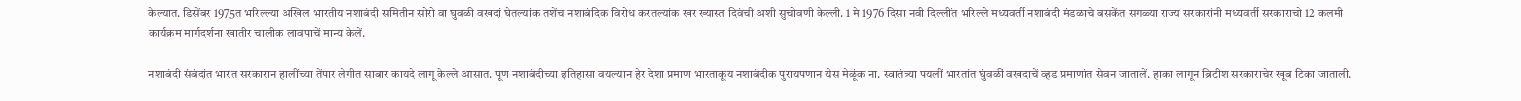केल्यात. डिसेंबर 1975त भरिल्ल्या अखिल भारतीय नशाबंदी समितीन सोरो वा घुवळी वखदां घेतल्यांक तशेंच नशाबंदिक विरोध करतल्यांक खर ख्यास्त दिवंची अशी सुचोवणी केल्ली. 1 मे 1976 दिसा नवी दिल्लींत भरिल्ले मध्यवर्ती नशाबंदी मंडळाचे बसकेंत सगळ्या राज्य सरकारांनी मध्यवर्ती सरकाराचो 12 कलमी कार्यक्रम मार्गदर्शना खातीर चालीक लावपाचें मान्य केलें.

नशाबंदी संबंदांत भारत सरकारान हालींच्या तेंपार लेगीत साबार कायदे लागू केल्ले आसात. पूण नशाबंदीच्या इतिहासा वयल्यान हेर देशा प्रमाण भारताकूय नशाबंदीक पुरायपणान येस मेळूंक ना. स्वातंत्र्या पयलीं भारतांत घुंवळीं वखदाचें व्हड प्रमाणांत सेवन जातालें. हाका लागून ब्रिटीश सरकाराचेर खूब टिका जाताली.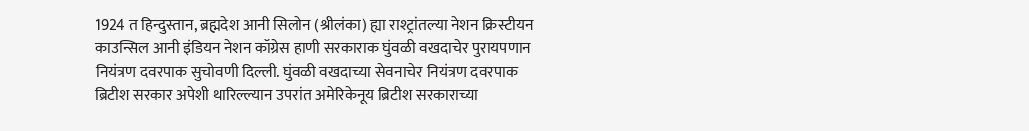1924 त हिन्दुस्तान, ब्रह्मदेश आनी सिलोन (श्रीलंका) ह्या राश्ट्रांतल्या नेशन क्रिस्टीयन काउन्सिल आनी इंडियन नेशन कॉग्रेस हाणी सरकाराक घुंवळी वखदाचेर पुरायपणान नियंत्रण दवरपाक सुचोवणी दिल्ली. घुंवळी वखदाच्या सेवनाचेर नियंत्रण दवरपाक ब्रिटीश सरकार अपेशी थारिल्ल्यान उपरांत अमेरिकेनूय ब्रिटीश सरकाराच्या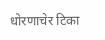धोरणाचेर टिका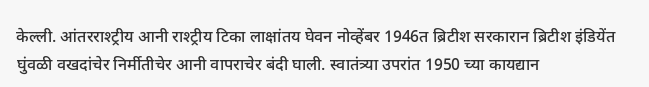केल्ली. आंतरराश्ट्रीय आनी राश्ट्रीय टिका लाक्षांतय घेवन नोव्हेंबर 1946त ब्रिटीश सरकारान ब्रिटीश इंडियेंत घुंवळी वखदांचेर निर्मीतीचेर आनी वापराचेर बंदी घाली. स्वातंत्र्या उपरांत 1950 च्या कायद्यान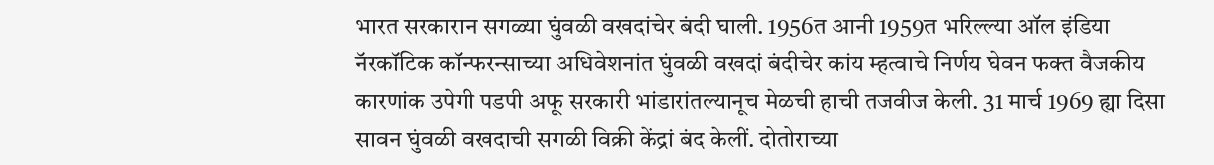भारत सरकारान सगळ्या घुंवळी वखदांचेर बंदी घाली. 1956त आनी 1959त भरिल्ल्या ऑल इंडिया नॅरकॉटिक कॉन्फरन्साच्या अधिवेशनांत घुंवळी वखदां बंदीचेर कांय म्हत्वाचे निर्णय घेवन फक्त वैजकीय कारणांक उपेगी पडपी अफू सरकारी भांडारांतल्यानूच मेळची हाची तजवीज केली. 31 मार्च 1969 ह्या दिसा सावन घुंवळी वखदाची सगळी विक्री केंद्रां बंद केलीं. दोतोराच्या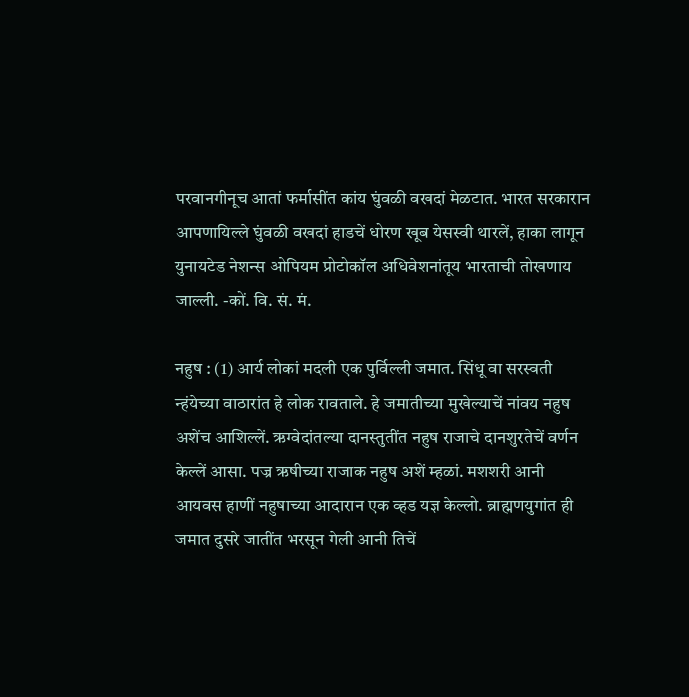परवानगीनूच आतां फर्मासींत कांय घुंवळी वखदां मेळटात. भारत सरकारान आपणायिल्ले घुंवळी वखदां हाडचें धोरण खूब येसस्वी थारलें, हाका लागून युनायटेड नेशन्स ओपियम प्रोटोकॉल अधिवेशनांतूय भारताची तोखणाय जाल्ली. -कों. वि. सं. मं.

नहुष : (1) आर्य लोकां मदली एक पुर्विल्ली जमात. सिंधू वा सरस्वती न्हंयेच्या वाठारांत हे लोक रावताले. हे जमातीच्या मुखेल्याचें नांवय नहुष अशेंच आशिल्लें. ऋग्वेदांतल्या दानस्तुतींत नहुष राजाचे दानशुरतेचें वर्णन केल्लें आसा. पज्र ऋषीच्या राजाक नहुष अशें म्हळां. मशशरी आनी आयवस हाणीं नहुषाच्या आदारान एक व्हड यज्ञ केल्लो. ब्राह्मणयुगांत ही जमात दुसरे जातींत भरसून गेली आनी तिचें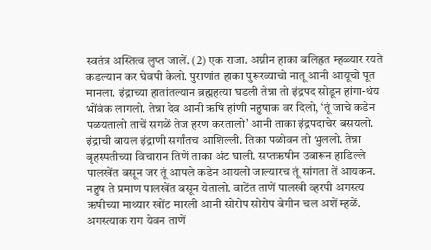स्वतंत्र अस्तित्व लुप्त जालें. (2) एक राजा. अग्नीन हाका बलिह्रत म्हळ्यार रयते कडल्यान कर घेवपी केलो. पुराणांत हाका पुरूरव्याचो नातू आनी आयूचो पूत मानला. इंद्राच्या हातांतल्यान ब्रह्महत्या घडली तेन्ना तो इंद्रपद सोडून हांगा-थंय भोंवंक लागलो. तेन्ना देव आनी ऋषि हांणी नहुषाक वर दिलो, ‘तूं जाचे कडेन पळयतालो ताचें सगळें तेज हरण करतालो’ आनी ताका इंद्रपदाचेर बसयलो. इंद्राची बायल इंद्राणी सर्गांतच आशिल्ली. तिका पळोवन तो भुललो. तेन्ना बृहस्पतीच्या विचारान तिणें ताका अंट घाली. सप्तऋषीन उबारून हाडिल्ले पालखेंत बसून जर तूं आपले कडेन आयलो जाल्यारच तूं सांगता तें आयकन. नहुष ते प्रमाण पालखेंत बसून येतालो. वाटेंत ताणें पालखी व्हरपी अगस्त्य ऋषीच्या माथ्यार खोंट मारली आनी सोरोप सोरोप बेगीन चल अशें म्हळें. अगस्त्याक राग येवन ताणें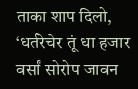ताका शाप दिलो, ‘धर्तरेचेर तूं धा हजार वर्सां सोरोप जावन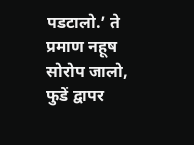पडटालो.’ ते प्रमाण नहूष सोरोप जालो, फुडें द्वापर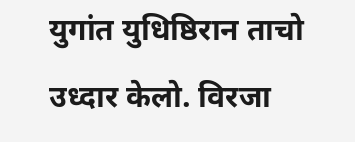युगांत युधिष्ठिरान ताचो उध्दार केलो. विरजा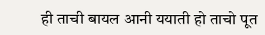ही ताची बायल आनी ययाती हो ताचो पूत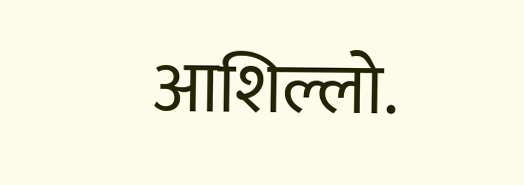आशिल्लो.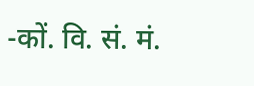-कों. वि. सं. मं.